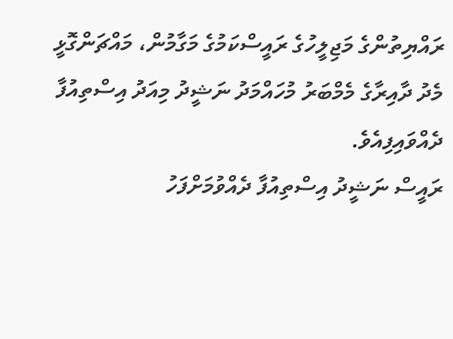ރައްޔިތުންގެ މަޖިލީހުގެ ރައީސްކަމުގެ މަގާމުން، މައްޗަންގޮޅީ މެދު ދާއިރާގެ މެމްބަރު މުހައްމަދު ނަޝީދު މިއަދު އިސްތިއުފާ ދެއްވައިފިއެވެ.
ރައީސް ނަޝީދު އިސްތިއުފާ ދެއްވުމަށްފަހު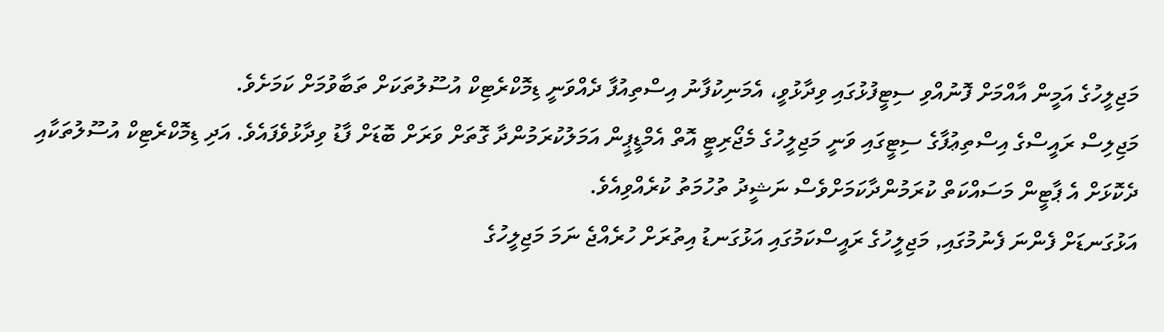މަޖިލީހުގެ އަމީން އާއްމަށް ފޮނުއްވި ސިޓީފުޅުގައި ވިދާޅުވީ، އެމަނިކުފާނު އިސްތިއުފާ ދެއްވަނީ ޑިމޮކްރެޓިކް އުސޫލުތަކަށް ތަބާވުމަށް ކަމަށެވެ.
މަޖިލިސް ރައީސްގެ އިސްތިޢުފާގެ ސިޓީގައި ވަނީ މަޖިލީހުގެ މެޖޯރިޓީ އޮތް އެމްޑީޕީން އަމަލުކުރަމުންދާ ގޮތަށް ވަރަށް ބޮޑަށް ފާޑު ވިދާޅުވެފައެވެ. އަދި ޑިމޮކްރެޓިކް އުސޫލުތަކާއި ދެކޮޅަށް އެ ޕާޓީން މަސައްކަތް ކުރަމުންދާކަމަށްވެސް ނަޝީދު ތުހުމަތު ކުރެއްވިއެވެ.
އަޅުގަނޑަށް ފެންނަ ފެނުމުގައި, މަޖިލީހުގެ ރައީސްކަމުގައި އަޅުގަނޑު އިތުރަށް ހުރެއްޖެ ނަމަ މަޖިލީހުގެ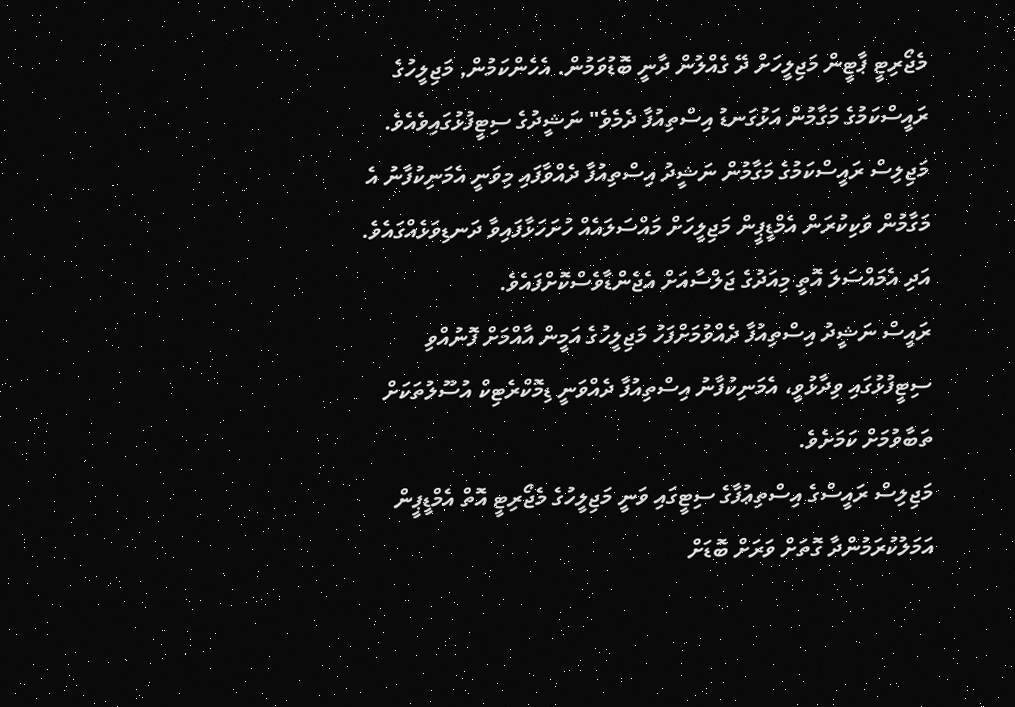މެޖޯރިޓީ ޕާޓީން މަޖިލީހަށް ދޭ ގެއްލުން ދާނީ ބޮޑުވަމުން. އެހެންކަމުން, މަޖިލީހުގެ ރައީސްކަމުގެ މަގާމުން އަޅުގަނޑު އިސްތިއުފާ ދެމެވެ" ނަޝީދުގެ ސިޓީފުޅުގައިވެއެވެ.
މަޖިލިސް ރައީސްކަމުގެ މަގާމުން ނަޝީދު އިސްތިއުފާ ދެއްވާފައި މިވަނީ އެމަނިކުފާނު އެ މަގާމުން ވަކިކުރަން އެމްޑީޕީން މަޖިލީހަށް މައްސަލައެއް ހުށަހަޅާފައިވާ ދަނޑިވަޅެއްގައެވެ. އަދި އެމައްސަލަ އޮތީ މިއަދުގެ ޖަލްސާއަށް އެޖެންޑާވެސްކޮށްފައެވެ.
ރައީސް ނަޝީދު އިސްތިއުފާ ދެއްވުމަށްފަހު މަޖިލީހުގެ އަމީން އާއްމަށް ފޮނުއްވި ސިޓީފުޅުގައި ވިދާޅުވީ، އެމަނިކުފާނު އިސްތިއުފާ ދެއްވަނީ ޑިމޮކްރެޓިކް އުސޫލުތަކަށް ތަބާވުމަށް ކަމަށެވެ.
މަޖިލިސް ރައީސްގެ އިސްތިޢުފާގެ ސިޓީގައި ވަނީ މަޖިލީހުގެ މެޖޯރިޓީ އޮތް އެމްޑީޕީން އަމަލުކުރަމުންދާ ގޮތަށް ވަރަށް ބޮޑަށް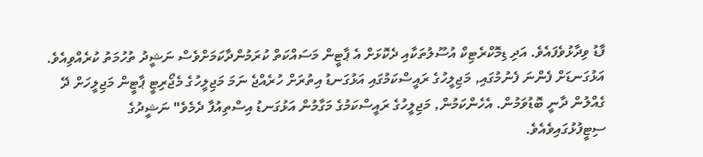ފާޑު ވިދާޅުވެފައެވެ. އަދި ޑިމޮކްރެޓިކް އުސޫލުތަކާއި ދެކޮޅަށް އެ ޕާޓީން މަސައްކަތް ކުރަމުންދާކަމަށްވެސް ނަޝީދު ތުހުމަތު ކުރެއްވިއެވެ.
އަޅުގަނޑަށް ފެންނަ ފެނުމުގައި, މަޖިލީހުގެ ރައީސްކަމުގައި އަޅުގަނޑު އިތުރަށް ހުރެއްޖެ ނަމަ މަޖިލީހުގެ މެޖޯރިޓީ ޕާޓީން މަޖިލީހަށް ދޭ ގެއްލުން ދާނީ ބޮޑުވަމުން. އެހެންކަމުން, މަޖިލީހުގެ ރައީސްކަމުގެ މަގާމުން އަޅުގަނޑު އިސްތިއުފާ ދެމެވެ" ނަޝީދުގެ ސިޓީފުޅުގައިވެއެވެ.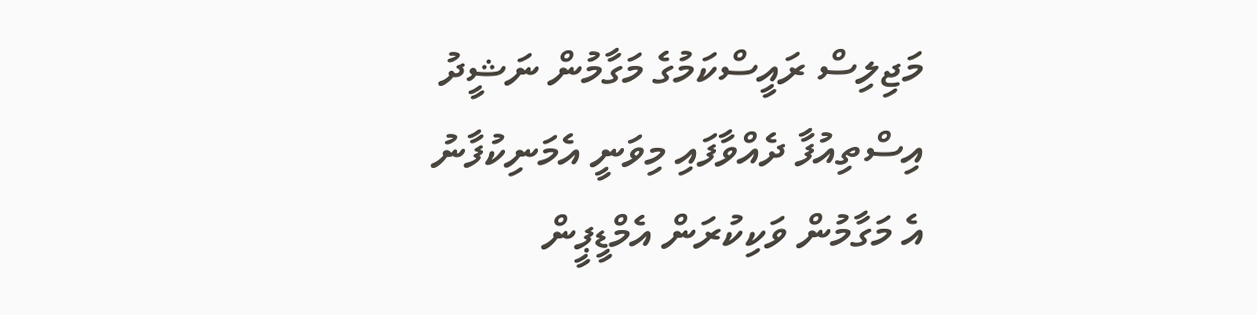މަޖިލިސް ރައީސްކަމުގެ މަގާމުން ނަޝީދު އިސްތިއުފާ ދެއްވާފައި މިވަނީ އެމަނިކުފާނު އެ މަގާމުން ވަކިކުރަން އެމްޑީޕީން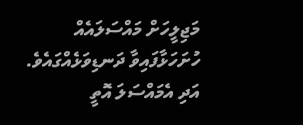މަޖިލީހަށް މައްސަލައެއް ހުށަހަޅާފައިވާ ދަނޑިވަޅެއްގައެވެ. އަދި އެމައްސަލަ އޮތީ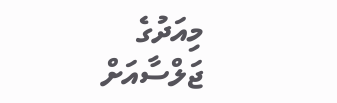މިއަދުގެ ޖަލްސާއަށް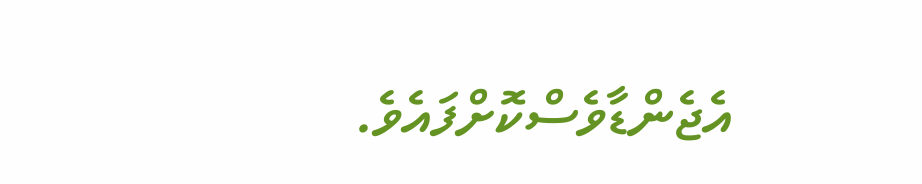އެޖެންޑާވެސްކޮށްފައެވެ.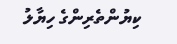ކިޔުންތެރިންގެ ހިޔާލު